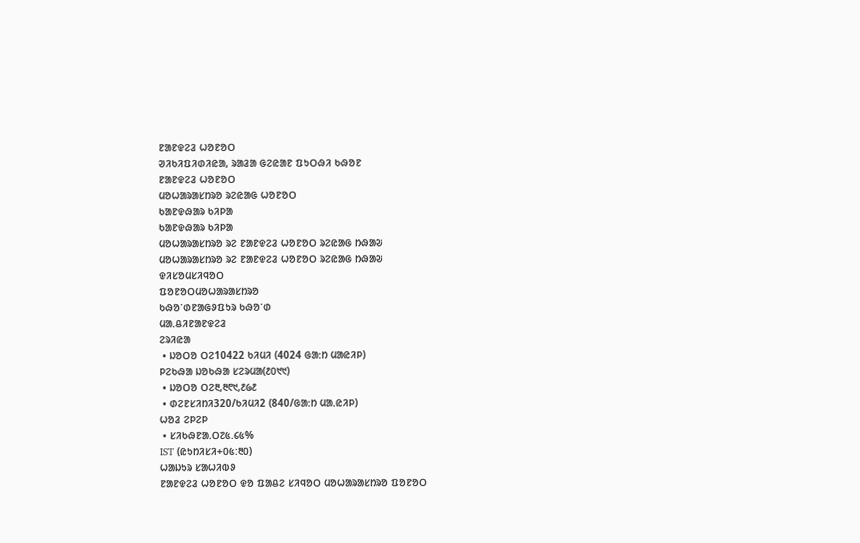ᱱᱟᱱᱫᱮᱲ ᱦᱚᱱᱚᱛ
ᱣᱤᱠᱤᱯᱤᱰᱤᱭᱟ, ᱨᱟᱲᱟ ᱜᱮᱭᱟᱱ ᱯᱩᱛᱷᱤ ᱠᱷᱚᱱ
ᱱᱟᱱᱫᱮᱲ ᱦᱚᱱᱚᱛ
ᱢᱚᱦᱟᱨᱟᱥᱴᱨᱚ ᱨᱮᱭᱟᱜ ᱦᱚᱱᱚᱛ
ᱠᱟᱱᱫᱷᱟᱨ ᱠᱤᱞᱟ
ᱠᱟᱱᱫᱷᱟᱨ ᱠᱤᱞᱟ
ᱢᱚᱦᱟᱨᱟᱥᱴᱨᱚ ᱨᱮ ᱱᱟᱱᱫᱮᱲ ᱦᱚᱱᱚᱛ ᱨᱮᱭᱟᱜ ᱴᱷᱟᱶ
ᱢᱚᱦᱟᱨᱟᱥᱴᱨᱚ ᱨᱮ ᱱᱟᱱᱫᱮᱲ ᱦᱚᱱᱚᱛ ᱨᱮᱭᱟᱜ ᱴᱷᱟᱶ
ᱫᱤᱥᱚᱢᱥᱤᱧᱚᱛ
ᱯᱚᱱᱚᱛᱢᱚᱦᱟᱨᱟᱥᱴᱨᱚ
ᱠᱷᱚᱸᱰᱱᱟᱜᱽᱯᱩᱨ ᱠᱷᱚᱸᱰ
ᱢᱟᱹᱪᱤᱱᱟᱱᱫᱮᱲ
ᱮᱨᱤᱭᱟ
 • ᱡᱚᱛᱚ ᱛᱮ10422 ᱠᱤᱢᱤ (4024 ᱜᱟᱺᱴ ᱢᱟᱭᱤᱞ)
ᱞᱮᱠᱷᱟ ᱡᱚᱠᱷᱟ ᱥᱮᱨᱢᱟ(᱒᱐᱑᱑)
 • ᱡᱚᱛᱚ ᱛᱮ᱓,᱓᱖᱑,᱒᱙᱒
 • ᱰᱮᱱᱥᱤᱴᱤ320/ᱠᱤᱢᱤ2 (840/ᱜᱟᱺᱴ ᱢᱟᱹᱭᱤᱞ)
ᱦᱚᱲ ᱮᱞᱮᱞ
 • ᱥᱤᱠᱷᱱᱟᱹᱛ᱗᱕.᱔᱕%
IST (ᱭᱩᱴᱤᱥᱤ+᱐᱕:᱓᱐)
ᱦᱟᱡᱩᱨ ᱥᱟᱦᱤᱵᱽ
ᱱᱟᱱᱫᱮᱲ ᱦᱚᱱᱚᱛ ᱫᱚ ᱯᱟᱪᱮ ᱥᱤᱧᱚᱛ ᱢᱚᱦᱟᱨᱟᱥᱴᱨᱚ ᱯᱚᱱᱚᱛ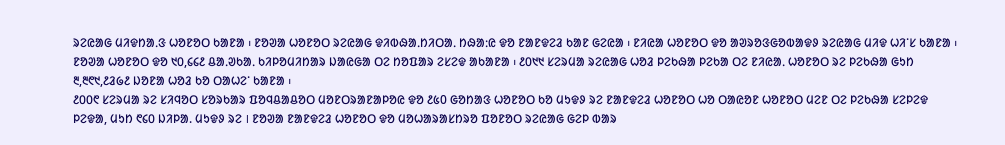ᱨᱮᱭᱟᱜ ᱢᱤᱫᱴᱟᱹᱝ ᱦᱚᱱᱚᱛ ᱠᱟᱱᱟ ᱾ ᱱᱚᱣᱟ ᱦᱚᱱᱚᱛ ᱨᱮᱭᱟᱜ ᱫᱤᱵᱷᱟᱹᱴᱤᱛᱟᱹ ᱴᱷᱟᱺᱭ ᱫᱚ ᱱᱟᱱᱫᱮᱲ ᱠᱟᱱ ᱜᱮᱭᱟ ᱾ ᱱᱤᱭᱟ ᱦᱚᱱᱚᱛ ᱫᱚ ᱟᱣᱨᱚᱝᱜᱚᱵᱟᱫᱽ ᱨᱮᱭᱟᱜ ᱢᱤᱫ ᱦᱤᱸᱥ ᱠᱟᱱᱟ ᱾ ᱱᱚᱣᱟ ᱦᱚᱱᱚᱛ ᱫᱚ ᱑᱐,᱔᱔᱒ ᱪᱟᱹᱣᱠᱟᱹ ᱠᱤᱞᱚᱢᱤᱴᱟᱨ ᱡᱟᱭᱜᱟ ᱛᱮ ᱴᱚᱯᱟᱨ ᱮᱥᱮᱫ ᱟᱠᱟᱱᱟ ᱾ ᱒᱐᱑᱑ ᱥᱮᱨᱢᱟ ᱨᱮᱭᱟᱜ ᱦᱚᱲ ᱞᱮᱠᱷᱟ ᱞᱮᱠᱟ ᱛᱮ ᱱᱤᱭᱟᱹ ᱦᱚᱱᱚᱛ ᱨᱮ ᱞᱮᱠᱷᱟ ᱜᱩᱴ ᱓,᱓᱖᱑,᱒ᱲ᱙᱒ ᱡᱚᱱᱟ ᱦᱚᱲ ᱠᱚ ᱛᱟᱦᱮᱸ ᱠᱟᱱᱟ ᱾
᱒᱐᱐᱖ ᱥᱮᱨᱢᱟ ᱨᱮ ᱥᱤᱧᱚᱛ ᱥᱚᱨᱠᱟᱨ ᱯᱚᱧᱪᱟᱪᱚᱛ ᱢᱚᱱᱛᱨᱟᱱᱟᱞᱚᱭ ᱫᱚ ᱒᱕0 ᱜᱚᱴᱟᱝ ᱦᱚᱱᱚᱛ ᱠᱚ ᱢᱩᱫᱽ ᱨᱮ ᱱᱟᱱᱫᱮᱲ ᱦᱚᱱᱚᱛ ᱦᱚ ᱛᱟᱭᱚᱱ ᱦᱚᱱᱚᱛ ᱢᱮᱱ ᱛᱮ ᱞᱮᱠᱷᱟ ᱥᱮᱞᱮᱫ ᱞᱮᱫᱟ, ᱢᱩᱴ ᱖᱔᱐ ᱡᱤᱞᱟ. ᱢᱩᱫᱽ ᱨᱮ । ᱱᱚᱣᱟ ᱱᱟᱱᱫᱮᱲ ᱦᱚᱱᱚᱛ ᱫᱚ ᱢᱚᱦᱟᱨᱟᱥᱴᱨᱚ ᱯᱚᱱᱚᱛ ᱨᱮᱭᱟᱜ ᱜᱮᱞ ᱵᱟᱨ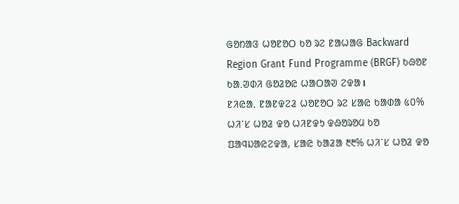ᱜᱚᱴᱟᱝ ᱦᱚᱱᱚᱛ ᱠᱚ ᱨᱮ ᱱᱟᱦᱟᱜ Backward Region Grant Fund Programme (BRGF) ᱠᱷᱚᱱ ᱠᱟ.ᱣᱰᱤ ᱜᱚᱲᱚᱭ ᱦᱟᱛᱟᱣ ᱮᱫᱟ।
ᱱᱤᱭᱟᱹ ᱱᱟᱱᱫᱮᱲ ᱦᱚᱱᱚᱛ ᱨᱮ ᱥᱟᱭ ᱠᱟᱰᱟ ᱕᱐% ᱦᱤᱸᱥ ᱦᱚᱲ ᱫᱚ ᱦᱤᱱᱫᱩ ᱫᱷᱚᱨᱚᱢ ᱠᱚ ᱯᱟᱧᱡᱟᱭᱮᱫᱟ, ᱥᱟᱭ ᱠᱟᱲᱟ ᱓᱓% ᱦᱤᱸᱥ ᱦᱚᱲ ᱫᱚ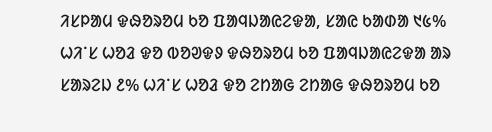ᱤᱥᱞᱟᱢ ᱫᱷᱚᱨᱚᱢ ᱠᱚ ᱯᱟᱧᱡᱟᱭᱮᱫᱟ, ᱥᱟᱭ ᱠᱟᱰᱟ ᱑᱕% ᱦᱤᱸᱥ ᱦᱚᱲ ᱫᱚ ᱵᱚᱣᱫᱽ ᱫᱷᱚᱨᱚᱢ ᱠᱚ ᱯᱟᱧᱡᱟᱭᱮᱫᱟ ᱟᱨ ᱥᱟᱨᱮᱡ ᱒% ᱦᱤᱸᱥ ᱦᱚᱲ ᱫᱚ ᱮᱴᱟᱜ ᱮᱴᱟᱜ ᱫᱷᱚᱨᱚᱢ ᱠᱚ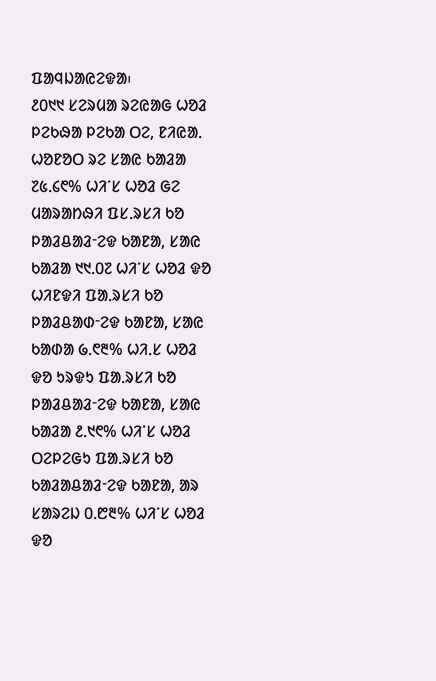ᱯᱟᱧᱡᱟᱭᱮᱫᱟ᱾
᱒᱐᱑᱑ ᱥᱮᱨᱢᱟ ᱨᱮᱭᱟᱜ ᱦᱚᱲ ᱞᱮᱠᱷᱟ ᱞᱮᱠᱟ ᱛᱮ, ᱱᱤᱭᱟᱹ ᱦᱚᱱᱚᱛ ᱨᱮ ᱥᱟᱭ ᱠᱟᱲᱟ ᱗᱕ᱹ᱔᱖% ᱦᱤᱸᱥ ᱦᱚᱲ ᱜᱮ ᱢᱟᱨᱟᱴᱷᱤ ᱯᱥᱹᱨᱥᱤ ᱠᱚ ᱞᱟᱲᱪᱟᱲᱼᱮᱫ ᱠᱟᱱᱟ, ᱥᱟᱭ ᱠᱟᱲᱟ ᱑᱑ᱹ᱐᱗ ᱦᱤᱸᱥ ᱦᱚᱲ ᱫᱚ ᱦᱤᱱᱫᱤ ᱯᱟᱹᱨᱥᱤ ᱠᱚ ᱞᱟᱲᱪᱟᱰᱼᱮᱫ ᱠᱟᱱᱟ, ᱥᱟᱭ ᱠᱟᱰᱟ ᱙ᱹ᱖᱓% ᱦᱤᱹᱥ ᱦᱚᱲ ᱫᱚ ᱩᱨᱫᱩ ᱯᱟᱹᱨᱥᱤ ᱠᱚ ᱞᱟᱲᱪᱟᱲᱼᱮᱫ ᱠᱟᱱᱟ, ᱥᱟᱭ ᱠᱟᱲᱟ ᱒ᱹ᱑᱖% ᱦᱤᱸᱥ ᱦᱚᱲ ᱛᱮᱞᱮᱜᱩ ᱯᱟᱹᱨᱥᱤ ᱠᱚ ᱠᱟᱲᱟᱪᱟᱲᱼᱮᱫ ᱠᱟᱱᱟ, ᱟᱨ ᱥᱟᱨᱮᱡ ᱐ᱹ᱘᱓% ᱦᱤᱸᱥ ᱦᱚᱲ ᱫᱚ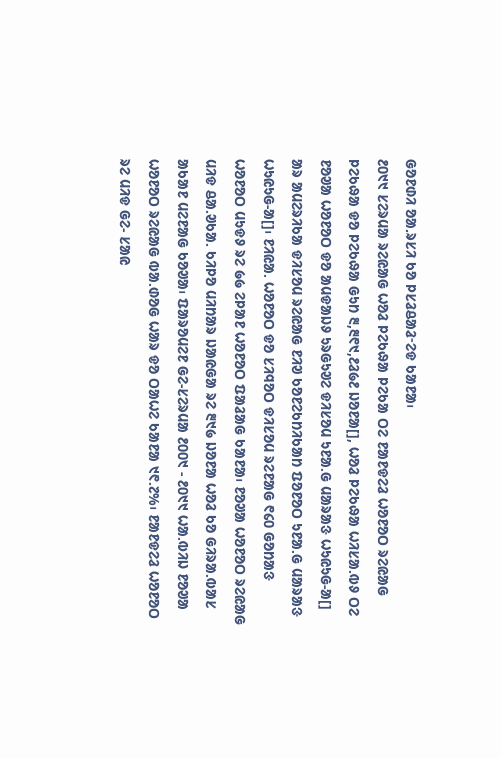ᱜᱚᱱᱰᱤ ᱚᱟᱹᱨᱥᱤ ᱠᱚ ᱞᱥᱲᱪᱟᱲᱼᱮᱫ ᱠᱟᱱᱟ᱾
᱒᱐᱑᱑ ᱥᱮᱨᱢᱟ ᱨᱮᱭᱟᱜ ᱦᱚᱲ ᱞᱮᱠᱷᱟ ᱞᱮᱠᱟ ᱛᱮ ᱱᱟᱱᱫᱮᱲ ᱦᱚᱱᱚᱛ ᱨᱮᱭᱟᱜ ᱞᱮᱠᱷᱟ ᱫᱚ ᱞᱮᱠᱷᱟ ᱜᱩᱴ ᱓,᱓᱖᱑,᱒ᱲ᱙᱒ ᱡᱚᱱᱟ[], ᱦᱚᱲ ᱞᱮᱠᱷᱟ ᱦᱤᱥᱟ.ᱵᱽ ᱛᱮ ᱱᱚᱣᱟ ᱦᱚᱱᱚᱛ ᱫᱚ ᱟᱢᱫᱟᱡᱽ ᱩᱨᱜᱩᱣᱮ ᱫᱤᱥᱚᱢ ᱩᱱᱟ.ᱜ ᱢᱟᱨᱟᱝ ᱦᱩᱭᱩᱜ-ᱟ[] ᱟᱨ ᱟᱢᱮᱨᱤᱠᱟ ᱫᱤᱥᱚᱢ ᱨᱮᱭᱟᱜ ᱱᱤᱣ ᱠᱚᱱᱮᱠᱴᱤᱠᱟᱴ ᱯᱚᱱᱚᱛ ᱩᱱᱟ.ᱜ ᱢᱟᱨᱟᱝ ᱦᱩᱭᱩᱜ-ᱟ[]᱾ ᱱᱤᱭᱟ. ᱦᱚᱱᱚᱛ ᱫᱚ ᱥᱤᱧᱚᱛ ᱫᱤᱥᱚᱢ ᱨᱮᱱᱟᱜ ᱖᱔᱐ ᱜᱚᱴᱟᱝ ᱦᱚᱱᱚᱛ ᱢᱩᱫᱽ ᱨᱮ ᱙᱙ ᱮᱞᱟᱱ ᱦᱚᱱᱚᱛ ᱯᱟᱲᱟᱜ ᱠᱟᱱᱟ᱾ ᱱᱚᱣᱟ ᱦᱚᱱᱚᱛ ᱨᱮᱭᱟᱜ ᱢᱤᱫ ᱪᱟ.ᱣᱠᱟ. ᱠᱤᱞᱚ ᱢᱤᱴᱟᱨ ᱡᱟᱭᱜᱟ ᱨᱮ ᱓᱑᱙ ᱡᱚᱱᱟ ᱦᱚᱲ ᱠᱚ ᱜᱤᱨᱟ.ᱵᱟᱥ ᱟᱠᱟᱱ ᱢᱮᱱᱟᱜ ᱠᱚᱣᱟ᱾ ᱯᱟᱨᱚᱢᱮᱱ ᱜᱮ-ᱥᱮᱨᱢᱟ ᱒᱐᱐᱑ - ᱒᱐᱑᱑ ᱦᱟ.ᱵᱤᱡ ᱱᱚᱣᱟ ᱦᱚᱱᱚᱛ ᱨᱮᱭᱟᱜ ᱵᱟ.ᱰᱚᱜ ᱦᱟᱨ ᱫᱚ ᱛᱟᱦᱮ ᱠᱟᱱᱟ ᱑᱖.᱗%᱾ ᱱᱟᱱᱫᱮᱲ ᱦᱚᱱᱚᱛ ᱨᱮ ᱢᱤᱫ ᱜᱮ- ᱥᱟᱭ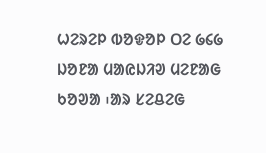ᱦᱮᱨᱮᱞ ᱵᱚᱫᱚᱞ ᱛᱮ ᱙᱔᱙ ᱡᱚᱱᱟ ᱢᱟᱭᱡᱤᱣ ᱢᱮᱱᱟᱜ ᱠᱚᱣᱟ ᱾ᱟᱨ ᱥᱮᱪᱮᱜ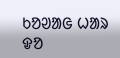ᱠᱚᱣᱟᱜ ᱦᱟᱨ ᱫᱚ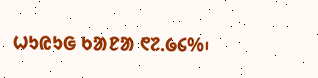ᱦᱩᱭᱩᱜ ᱠᱟᱱᱟ ᱖᱗ᱹ᱙᱔%᱾